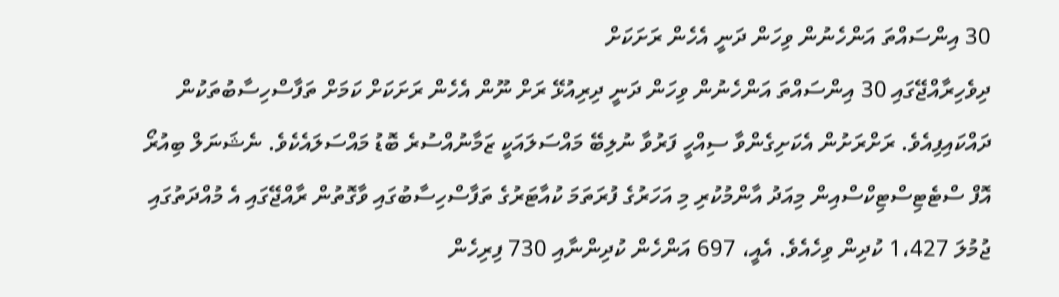30 އިންސައްތަ އަންހެނުން ވިހަން ދަނީ އެހެން ރަށަކަށް
ދިވެހިރާއްޖޭގައި 30 އިންސައްތަ އަންހެނުން ވިހަން ދަނީ ދިރިއުޅޭ ރަށް ނޫން އެހެން ރަށަކަށް ކަމަށް ތަފާސްހިސާބުތަކުން ދައްކައިފިއެވެ. ރަށްރަށުން އެކަށިގެންވާ ސިއްހީ ފަރުވާ ނުލިބޭ މައްސަލައަކީ ޒަމާނުއްސުރެ ބޮޑު މައްސަލައެކެވެ. ނެޝަނަލް ބިއުރޯ އޮފް ސްޓެޓިސްޓިކްސްއިން މިއަދު އާންމުކުރި މި އަހަރުގެ ފުރަތަމަ ކުއާޓަރުގެ ތަފާސްހިސާބުގައި ވާގޮތުން ރާއްޖޭގައި އެ މުއްދަތުގައި ޖުމުލަ 1،427 ކުދިން ވިހެއެވެ. އެއީ، 697 އަންހެން ކުދިންނާއި 730 ފިރިހެން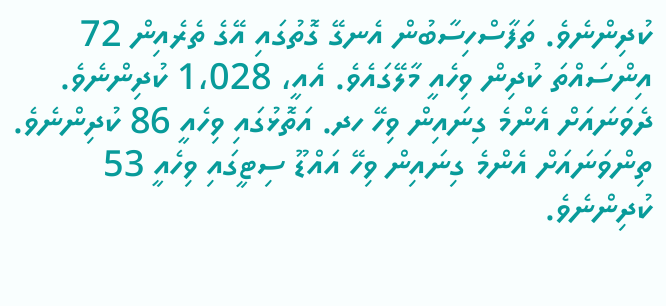ކުދިންނެވެ. ތަފާސްހިސާބުން އެނގޭ ގޮތުގައި އޭގެ ތެރެއިން 72 އިންސައްތަ ކުދިން ވިހެއީ މާލޭގައެވެ. އެއީ، 1،028 ކުދިންނެވެ. ދެވަނައަށް އެންމެ ގިނައިން ވިހޭ ހދ. އަތޮޅުގައި ވިހެއީ 86 ކުދިންނެވެ. ތިންވަނައަށް އެންމެ ގިނައިން ވިހޭ އައްޑޫ ސިޓީގައި ވިހެއީ 53 ކުދިންނެވެ.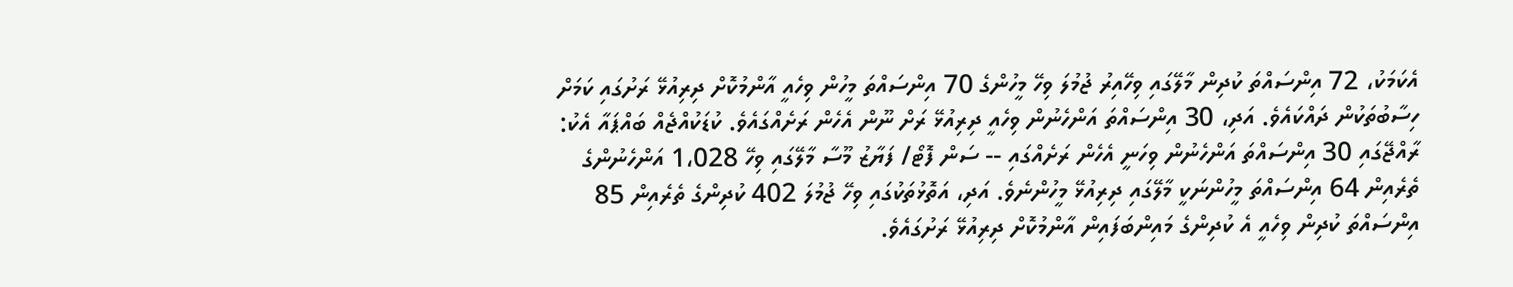އެކަމަކު، 72 އިންސައްތަ ކުދިން މާލޭގައި ވިހޭއިރު ޖުމުލަ ވިހޭ މީހުންގެ 70 އިންސައްތަ މީހުން ވިހެއީ އާންމުކޮށް ދިރިއުޅޭ ރަށުގައި ކަމަށް ހިސާބުތަކުން ދައްކައެވެ. އަދި، 30 އިންސައްތަ އަންހެނުން ވިހެއީ ދިރިއުޅޭ ރަށް ނޫން އެހެން ރަށެއްގައެވެ. ކުޑަކުއްޖެއް ބައްޕައާ އެކު: ރާއްޖޭގައި 30 އިންސައްތަ އަންހެނުން ވިހަނީ އެހެން ރަށެއްގައި -- ސަން ފޮޓޯ/ ފަޔާޒު މޫސާ މާލޭގައި ވިހޭ 1،028 އަންހެނުންގެ ތެރެއިން 64 އިންސައްތަ މީހުންނަކީ މާލޭގައި ދިރިއުޅޭ މީހުންނެވެ. އަދި، އަތޮޅުތަކުގައި ވިހޭ ޖުމުލަ 402 ކުދިންގެ ތެރެއިން 85 އިންސައްތަ ކުދިން ވިހެއީ އެ ކުދިންގެ މައިންބަފައިން އާންމުކޮށް ދިރިއުޅޭ ރަށުގައެވެ.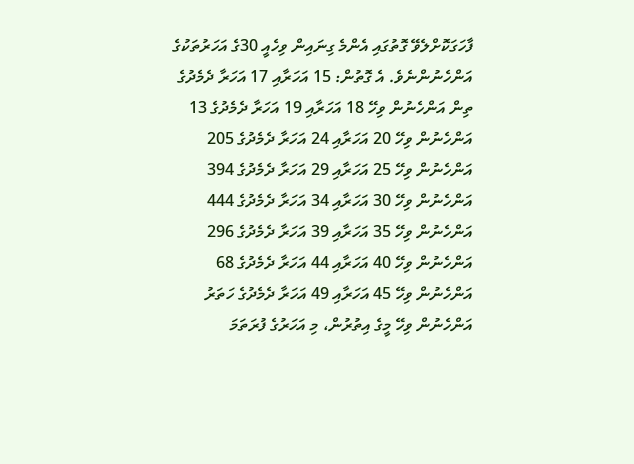ފާހަގަކޮށްލެވޭ ގޮތުގައި އެންމެ ގިނައިން ވިހެއީ 30ގެ އަހަރުތަކުގެ އަންހެނުންނެވެ. އެ ގޮތުން: 15 އަހަރާއި 17 އަހަރާ ދެމެދުގެ ތިން އަންހެނުން ވިހޭ 18 އަހަރާއި 19 އަހަރާ ދެމެދުގެ 13 އަންހެނުން ވިހޭ 20 އަހަރާއި 24 އަހަރާ ދެމެދުގެ 205 އަންހެނުން ވިހޭ 25 އަހަރާއި 29 އަހަރާ ދެމެދުގެ 394 އަންހެނުން ވިހޭ 30 އަހަރާއި 34 އަހަރާ ދެމެދުގެ 444 އަންހެނުން ވިހޭ 35 އަހަރާއި 39 އަހަރާ ދެމެދުގެ 296 އަންހެނުން ވިހޭ 40 އަހަރާއި 44 އަހަރާ ދެމެދުގެ 68 އަންހެނުން ވިހޭ 45 އަހަރާއި 49 އަހަރާ ދެމެދުގެ ހަތަރު އަންހެނުން ވިހޭ މީގެ އިތުރުން، މި އަހަރުގެ ފުރަތަމަ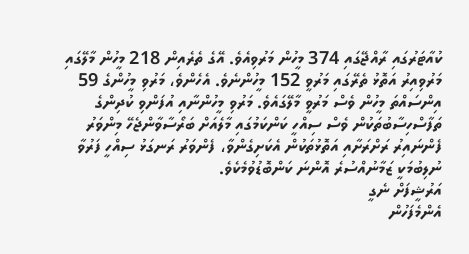ކުއާޓަރުގައި ރާއްޖޭގައި 374 މީހުން މަރުވިއެވެ. އޭގެ ތެރެއިން 218 މީހުން މާލޭގައި މަރުވިއިރު އަތޮޅު ތެރޭގައި މަރުވީ 152 މީހުންނެވެ. އެހެންވެ، މަރުވި މީހުންގެ 59 އިންސައްތަ މީހުން ވެސް މަރުވީ މާލޭގައެވެ. މަރުވި މީހުންނާއި އުފަންވި ކުދިންގެ ތަފާސްހިސާބުތަކުން ވެސް ސިއްހީ ކަންކަމުގައި މާލެއަށް ބަރޯސާވާންޖެހޭ މިންވަރު ފެންނައިރު ރަށްރަށާއި އަތޮޅުތަކުން އެކަށިގެންވާ، ފެންވަރު ރަނގަޅު ސިއްހީ ފަރުވާ ނުލިބުމަކީ ޒަމާނުއްސުރެ އޮންނަ ކަންބޮޑުވުމެކެވެ.
އަރުޝީފަށް ނެގީ
އެންމެފަހުން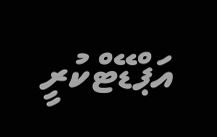އަޕްޑޭޓްކުރީ